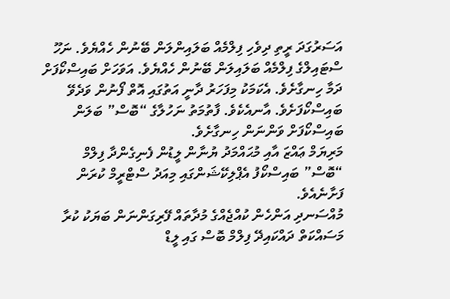އަސަރުގަދަ ރީތި ދިވެހި ފިލްމެއް ބަލައިންލަން ބޭނުން ހެއްޔެވެ. ނަހޫ ސްޓައިލްގެ ފިލްމެއް ބަލައިލަން ބޭނުން ހެއްޔެވެ. އަވަހަށް ބައިސްކޯފަށް ދަމާ ހިނގާށެވެ. އެކަމަކު މިފަހަރު ދާނީ އަތުގައި އޮތް ފޯނުން ވަދެވޭ ބައިސްކޯފަށެވެ. އާނއެކެވެ. ފާތުމަތު ނަހުލާގެ “ބޮސް” ބަލަން ބައިސްކޯފަށް ވަންނަން ހިނގާށެވެ.
މަރިޔަމް ޢައްޒަ އާއި މުޙައްމަދު ޔުނާން ލީޑުން ފެނިގެންދާ ފިލްމް “ބޮސް” ބައިސްކޯފު އެޕްލިކޭޝަންގައި މިއަދު ސްޓްރީމް ކުރަން ފަށާނެއެވެ.
މުއްސަނދި އަންހެން ކުއްޖެއްގެ މުދާތައް ފޭރިގަންނަން ބަޔަކު ކުރާ މަސައްކަތް ދައްކައިދޭ ފިލްމް ބޮސް ގައި ލީޑް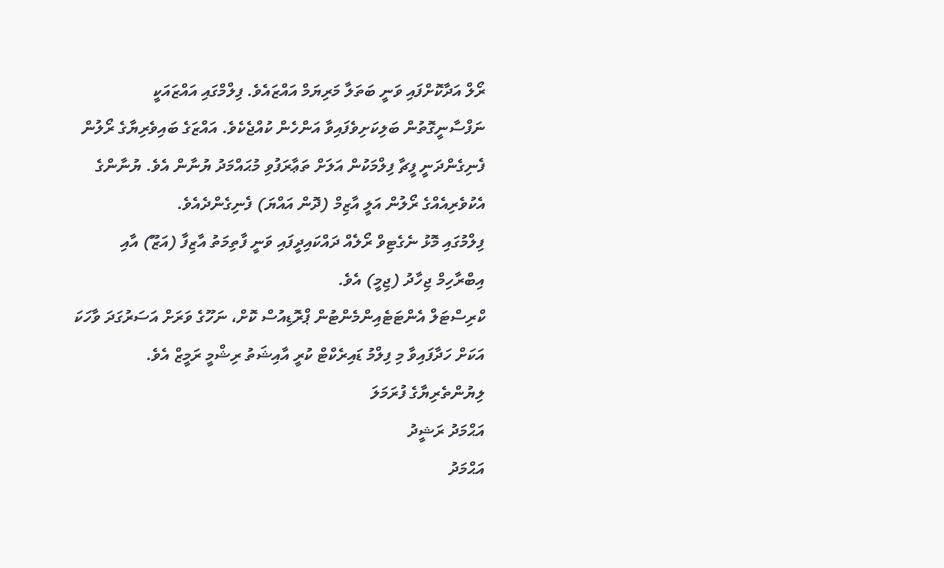ރޯލް އަދާކޮށްފައި ވަނީ ބަތަލާ މަރިޔަމް އައްޒައެވެ. ފިލްމްގައި އައްޒައަކީ ނަފްސާނީގޮތުން ބަލިކަށިވެފައިވާ އަންހެން ކުއްޖެކެވެ. އައްޒަގެ ބައިވެރިޔާގެ ރޯލުން ފެނިގެންދަނީ ފީޗާ ފިލްމަކުން އަލަށް ތަޢާރަފުވި މުޙައްމަދު ޔުނާން އެވެ. ޔުނާންގެ އެކުވެރިއެއްގެ ރޯލުން އަލީ އާޒިމް (ދޮން އައްޔަ) ފެނިގެންދެއެވެ.
ފިލްމުގައި މޮޅު ނެގެޓިވް ރޯލެއް ދައްކައިދީފައި ވަނީ ފާތިމަތު އާޒިފާ (އަޒޫ) އާއި އިބްރާހިމް ޖިހާދު (ޖިމީ) އެވެ.
ކްރިސްޓަލް އެންޓަޓެއިންމެންޓުން ޕްރޮޑިއުސް ކޮށް، ނަހޫގެ ވަރަށް އަސަރުގަދަ ވާހަކަ އަކަށް ހަދާފައިވާ މި ފިލްމު ޑައިރެކްޓް ކުރީ އާއިޝަތު ރިޝްމީ ރަމީޒް އެވެ.
ލިޔުންތެރިޔާގެ ފުރަމަލަ
އަޙްމަދު ރަޝީދު
އަޙްމަދު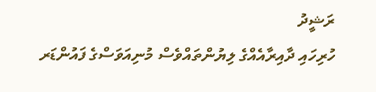ރަޝީދު
ހުރިހައި ދާއިރާއެއްގެ ލިޔުންތައްވެސް މުނިއަވަސްގެ ފައުންޑަރ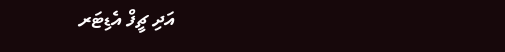އަދި ޗީފް އެޑިޓަރ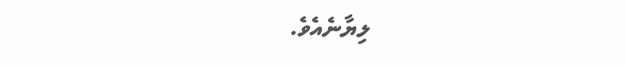ލިޔާނެއެވެ.